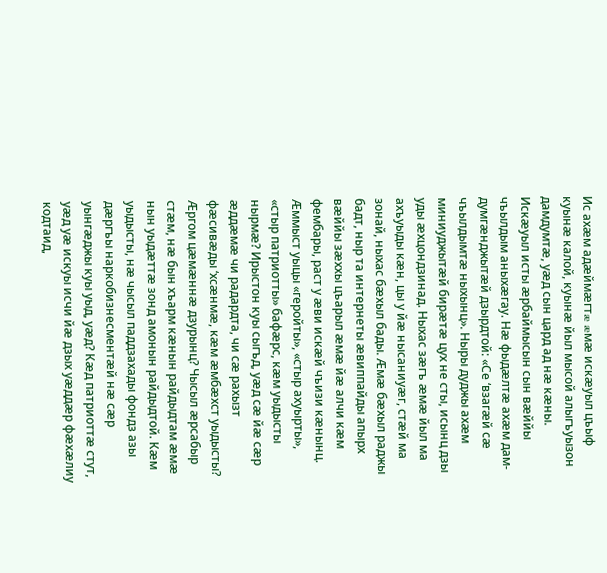Ис ахæм адæймæгтæ æмæ искæуыл цъыф куынæ калой, куынæ йыл мысой алыгъуызон дамдумтæ, уæд сын цард ад нæ кæны. Искæуыл исты æрбаймысын сын вæййы чъылдым аныхæгау. Нæ фыдæлтæ ахæм дам-думгæнджытæй дзырдтой: «Се ʻвзагæй сæ чъылдымтæ ныхынц». Ныры дуджы ахæм миниуджытæй бирæтæ цух не сты, исынц дзы уды æхцондзинад. Ныхас зæгъ æмæ йыл ма ахъуыды кæн, цы у йæ нысаниуæг, стæй ма зонай, ныхас бæхыл бады. Æмæ бæхыл раджы бадт, ныр та интернеты æвиппайды апырх вæййы зæххы цъарыл æмæ йæ алчи кæм фембары, раст у æви искæй чъизи кæнынц. Æммыст уыцы «геройты», «стыр ахуырты», «стыр патриотты» бафæрс, кæм уыдысты нырмæ? Ирыстон куы сыгъд, уæд сæ йæ сæр æддæмæ чи радардта, чи сæ рахызт фæсивæды ʻхсæнмæ, кæм æмбæхст уыдысты? Æргом цæмæннæ дзурынц? Чысыл æрсабыр стæм, нæ бын хъарм кæнын райдыдтам æмæ нын уыдæттæ зонд амонын райдыдтой. Кæм уыдысты, нæ чысыл паддзахады фондз азы дæргъы наркобизнесментæй нæ сæр уынгæджы куы уыд, уæд? Кæд патриоттæ стут, уæд уæ искуы исчи йæ дзых уæддæр фæхæлиу кодтаид,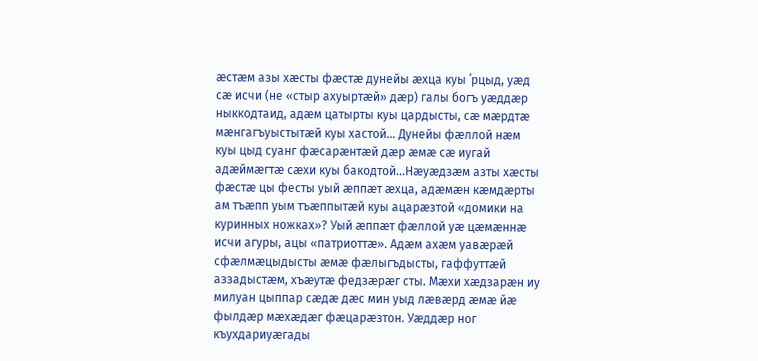æстæм азы хæсты фæстæ дунейы æхца куы ʻрцыд, уæд сæ исчи (не «стыр ахуыртæй» дæр) галы богъ уæддæр ныккодтаид, адæм цатырты куы цардысты, сæ мæрдтæ мæнгагъуыстытæй куы хастой… Дунейы фæллой нæм куы цыд суанг фæсарæнтæй дæр æмæ сæ иугай адæймæгтæ сæхи куы бакодтой…Нæуæдзæм азты хæсты фæстæ цы фесты уый æппæт æхца, адæмæн кæмдæрты ам тъæпп уым тъæппытæй куы ацарæзтой «домики на куринных ножках»? Уый æппæт фæллой уæ цæмæннæ исчи агуры, ацы «патриоттæ». Адæм ахæм уавæрæй сфæлмæцыдысты æмæ фæлыгъдысты, гаффуттæй аззадыстæм, хъæутæ федзæрæг сты. Мæхи хæдзарæн иу милуан цыппар сæдæ дæс мин уыд лæвæрд æмæ йæ фылдæр мæхæдæг фæцарæзтон. Уæддæр ног къухдариуæгады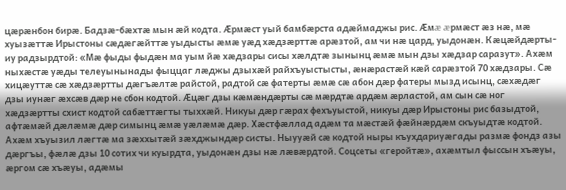цæрæнбон бирæ. Бадзæ-бæхтæ мын æй кодта. Æрмæст уый бамбæрста адæймаджы рис. Æмæ æрмæст æз нæ, мæ хуызæттæ Ирыстоны сæдæгæйттæ уыдысты æмæ уæд хæдзæрттæ арæзтой, ам чи нæ цард, уыдонæн. Кæцæйдæрты-иу радзырдтой: «Мæ фыды фыдæн ма уым йæ хæдзары сисы хæлдтæ зынынц æмæ мын дзы хæдзар саразут». Ахæм ныхæстæ уæды телеуынынады фыццаг лæджы дзыхæй райхъуыстысты, æнæрастæй кæй сарæзтой 70 хæдзары. Сæ хицæуттæ сæ хæдзæртты дæгъæлтæ райстой, радтой сæ фатерты æмæ сæ абон дæр фатеры мызд исынц, сæхæдæг дзы иунæг æхсæв дæр не сбон кодтой. Æцæг дзы кæмæндæрты сæ мæрдтæ ардæм æрластой, ам сын сæ ног хæдзæртты схист кодтой сабæттæгты тыххæй. Никуы дæр гæрах фехъуыстой, никуы дæр Ирыстоны рис базыдтой, афтæмæй дæлæмæ дæр симынц æмæ уæлæмæ дæр. Хæстфæллад адæм та мæстæй фæйнæрдæм скъуыдтæ кодтой. Ахæм хъуызил лæгтæ ма зæххытæй зæхджындæр систы. Ныууæй сæ кодтой ныры къухдариуæгады размæ фондз азы дæргъы, фæлæ дзы 10 сотих чи куырдта, уыдонæн дзы нæ лæвæрдтой. Соцсеты «геройтæ», ахæмтыл фыссын хъæуы, æргом сæ хъæуы, адæмы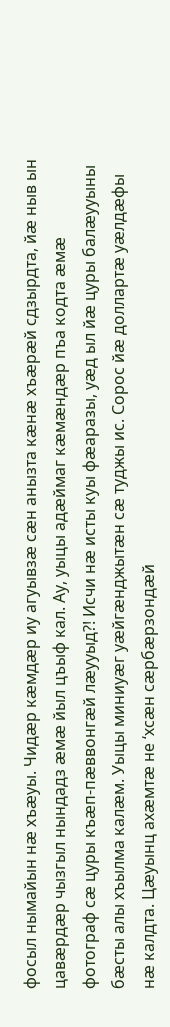фосыл нымайын нæ хъæуы. Чидæр кæмдæр иу агуывзæ сæн анызта кæнæ хъæрæй сдзырдта, йæ ныв ын цавæрдæр чызгыл нындадз æмæ йыл цъыф кал. Ау, уыцы адæймаг кæмæндæр пъа кодта æмæ фотограф сæ цуры къæп-пæввонгæй лæууыд?! Исчи нæ исты куы фæаразы, уæд ыл йæ цуры балæууыны бæсты алы хъылма калæм. Уыцы миниуæг уæйгæнджытæн сæ туджы ис. Сорос йæ доллартæ уæлдæфы нæ калдта. Цæуынц ахæмтæ не ʻхсæн сæрбæрзондæй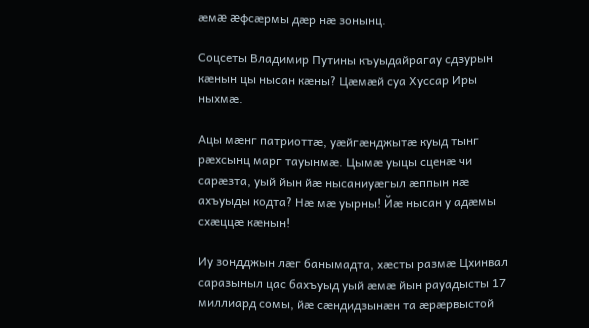æмæ æфсæрмы дæр нæ зонынц.

Соцсеты Владимир Путины къуыдайрагау сдзурын кæнын цы нысан кæны? Цæмæй суа Хуссар Иры ныхмæ.

Ацы мæнг патриоттæ, уæйгæнджытæ куыд тынг рæхсынц марг тауынмæ. Цымæ уыцы сценæ чи сарæзта, уый йын йæ нысаниуæгыл æппын нæ ахъуыды кодта? Нæ мæ уырны! Йæ нысан у адæмы схæццæ кæнын!

Иу зондджын лæг банымадта, хæсты размæ Цхинвал саразыныл цас бахъуыд уый æмæ йын рауадысты 17 миллиард сомы, йæ сæндидзынæн та æрæрвыстой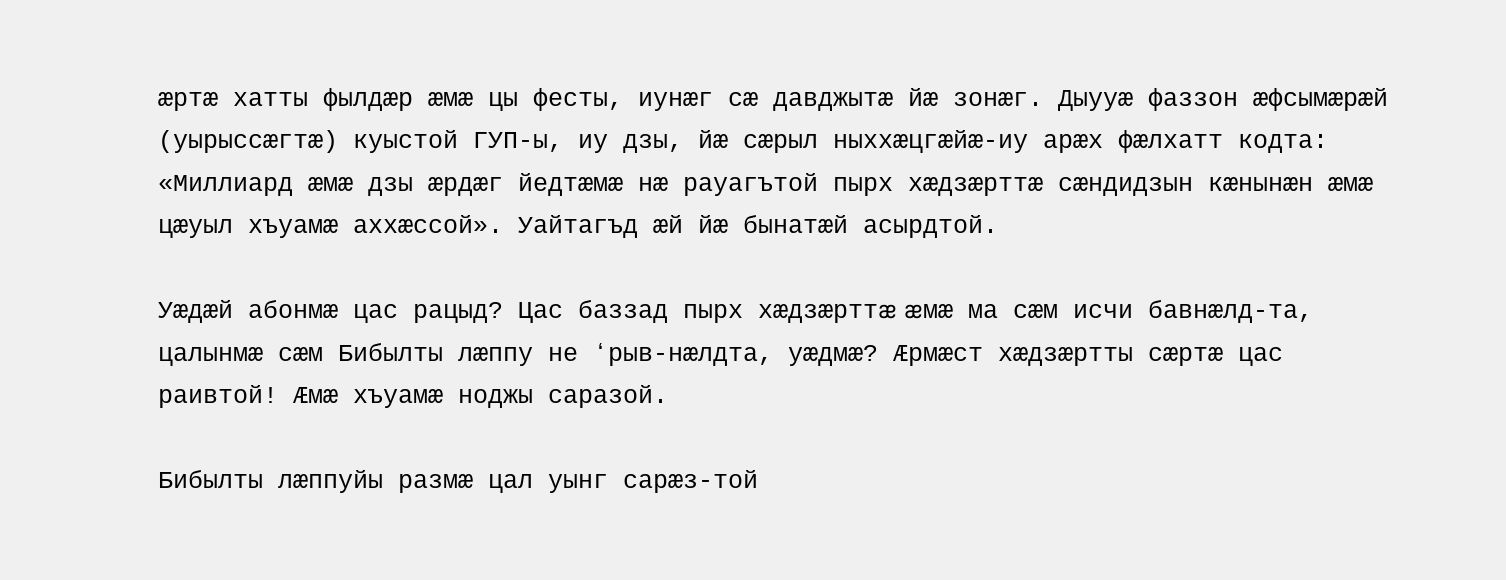æртæ хатты фылдæр æмæ цы фесты, иунæг сæ давджытæ йæ зонæг. Дыууæ фаззон æфсымæрæй (уырыссæгтæ) куыстой ГУП-ы, иу дзы, йæ сæрыл ныххæцгæйæ-иу арæх фæлхатт кодта: «Миллиард æмæ дзы æрдæг йедтæмæ нæ рауагътой пырх хæдзæрттæ сæндидзын кæнынæн æмæ цæуыл хъуамæ аххæссой». Уайтагъд æй йæ бынатæй асырдтой.

Уæдæй абонмæ цас рацыд? Цас баззад пырх хæдзæрттæ æмæ ма сæм исчи бавнæлд-та, цалынмæ сæм Бибылты лæппу не ʻрыв-нæлдта, уæдмæ? Æрмæст хæдзæртты сæртæ цас раивтой! Æмæ хъуамæ ноджы саразой.

Бибылты лæппуйы размæ цал уынг сарæз-той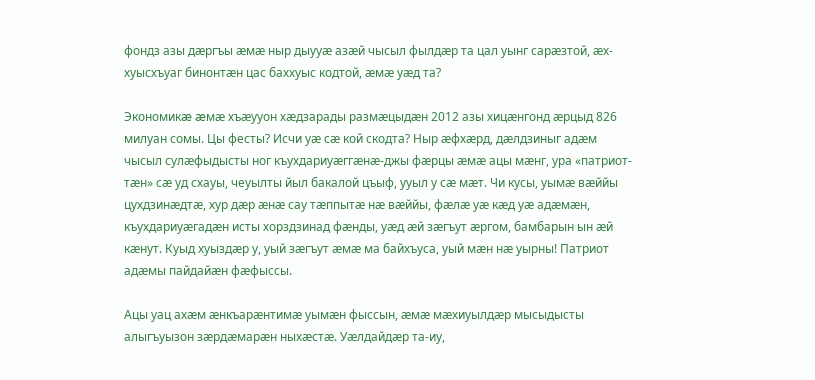фондз азы дæргъы æмæ ныр дыууæ азæй чысыл фылдæр та цал уынг сарæзтой, æх-хуысхъуаг бинонтæн цас баххуыс кодтой, æмæ уæд та?

Экономикæ æмæ хъæууон хæдзарады размæцыдæн 2012 азы хицæнгонд æрцыд 826 милуан сомы. Цы фесты? Исчи уæ сæ кой скодта? Ныр æфхæрд, дæлдзиныг адæм чысыл сулæфыдысты ног къухдариуæггæнæ-джы фæрцы æмæ ацы мæнг, ура «патриот-тæн» сæ уд схауы, чеуылты йыл бакалой цъыф, ууыл у сæ мæт. Чи кусы, уымæ вæййы цухдзинæдтæ, хур дæр æнæ сау тæппытæ нæ вæййы, фæлæ уæ кæд уæ адæмæн, къухдариуæгадæн исты хорздзинад фæнды, уæд æй зæгъут æргом, бамбарын ын æй кæнут. Куыд хуыздæр у, уый зæгъут æмæ ма байхъуса, уый мæн нæ уырны! Патриот адæмы пайдайæн фæфыссы.

Ацы уац ахæм æнкъарæнтимæ уымæн фыссын, æмæ мæхиуылдæр мысыдысты алыгъуызон зæрдæмарæн ныхæстæ. Уæлдайдæр та-иу,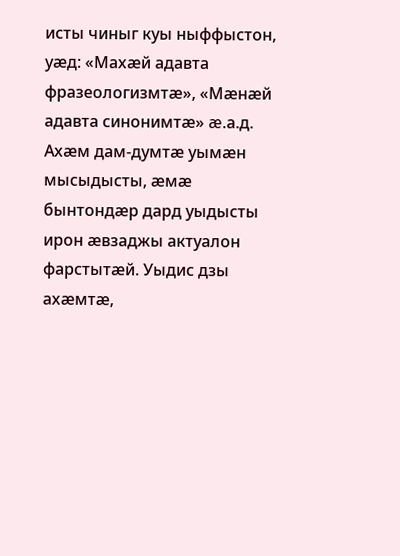исты чиныг куы ныффыстон, уæд: «Махæй адавта фразеологизмтæ», «Мæнæй адавта синонимтæ» æ.а.д. Ахæм дам-думтæ уымæн мысыдысты, æмæ бынтондæр дард уыдысты ирон æвзаджы актуалон фарстытæй. Уыдис дзы ахæмтæ,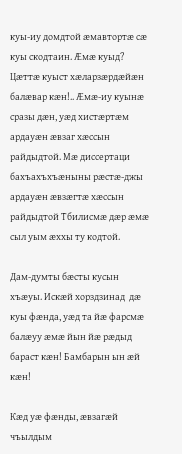куы-иу домдтой æмавтортæ сæ куы скодтаин. Æмæ куыд? Цæттæ куыст хæларзæрдæйæн балæвар кæн!.. Æмæ-иу куынæ сразы дæн, уæд хистæртæм ардауæн æвзаг хæссын райдыдтой. Мæ диссертаци бахъахъхъæныны рæстæ-джы ардауæн æвзæгтæ хæссын райдыдтой Тбилисмæ дæр æмæ сыл уым æххы ту кодтой.

Дам-думты бæсты кусын хъæуы. Искæй хорздзинад  дæ куы фæнда, уæд та йæ фарсмæ балæуу æмæ йын йæ рæдыд бараст кæн! Бамбарын ын æй кæн!

Кæд уæ фæнды, æвзагæй чъылдым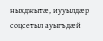ныхджытæ, иууылдæр соцсетыл ауыгъдæй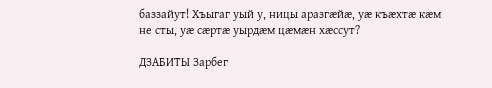баззайут! Хъыгаг уый у, ницы аразгæйæ, уæ къæхтæ кæм не сты, уæ сæртæ уырдæм цæмæн хæссут?

ДЗАБИТЫ Зарбег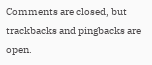Comments are closed, but trackbacks and pingbacks are open.